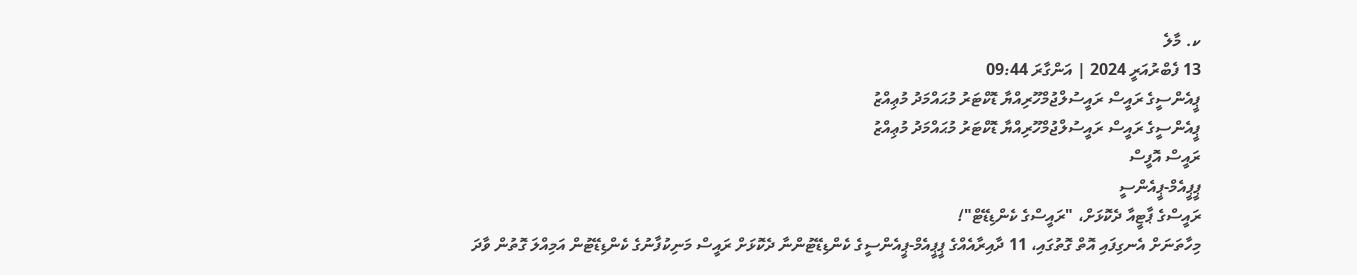ކ. މާލެ
13 ފެބްރުއަރީ 2024 | އަންގާރަ 09:44
ޕީއެންސީގެ ރައީސް ރައީސުލްޖުމްހޫރިއްޔާ ޑޮކްޓަރު މުޙައްމަދު މުޢިއްޒު
ޕީއެންސީގެ ރައީސް ރައީސުލްޖުމްހޫރިއްޔާ ޑޮކްޓަރު މުޙައްމަދު މުޢިއްޒު
ރައީސް އޮފީސް
ޕީޕީއެމް-ޕީއެންސީ
ރައީސްގެ ޕާޓީއާ ދެކޮޅަށް، "ރައީސްގެ ކެންޑިޑޭޓް"!
މިހާތަނަށް އެނގިފައި އޮތް ގޮތުގައި، 11 ދާއިރާއެއްގެ ޕީޕީއެމް-ޕީއެންސީގެ ކެންޑިޑޭޓުންނާ ދެކޮޅަށް ރައީސް މަނިކުފާނުގެ ކެންޑިޑޭޓުން އަމިއްލަ ގޮތުން ވާދަ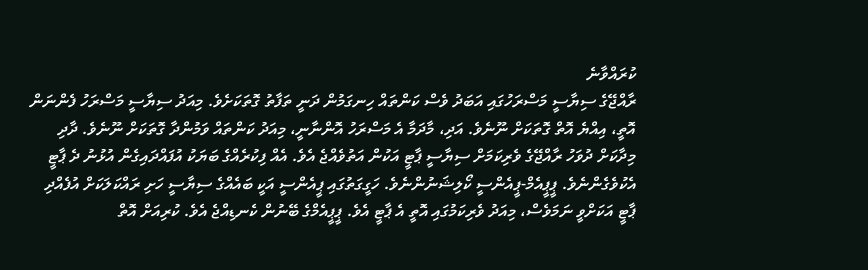ކުރައްވާނެ
ރާއްޖޭގެ ސިޔާސީ މަސްރަހުގައި އަބަދު ވެސް ކަންތައް ހިނގަމުން ދަނީ ތަފާތު ގޮތަކަށެވެ. މިއަދު ސިޔާސީ މަސްރަހު ފެންނަން އޮތީ، އިއްޔެ އޮތް ގޮތަކަށް ނޫނެވެ. އަދި، މާދަމާ އެ މަސްރަހު އޮންނާނީ، މިއަދު ކަންތައް ވަމުންދާ ގޮތަކަށް ނޫނެވެ. ދާދި މިދާކަށް ދުވަހު ރާއްޖޭގެ ވެރިކަމަށް ސިޔާސީ ޕާޓީ އަކުން އަތުވެއްޖެ އެވެ. އެއް ފިކުރެއްގެ ބަޔަކު އުފައްދައިގެން އުޅުނު ދެ ޕާޓީ އެކުވެގެންނެވެ. ޕީޕީއެމް-ޕީއެންސީ ކޯލިޝަނުންނެވެ. ހަގީގަތުގައި ޕީއެންސީ އަކީ ބައެއްގެ ސިޔާސީ ހަށި ރައްކަލަކަށް އުފެއްދި ޕާޓީ އަކަށްވީ ނަމަވެސް، މިއަދު ވެރިކަމުގައި އޮތީ އެ ޕާޓީ އެވެ. ޕީޕީއެމްގެ ބޭނުން ކެނޑިއްޖެ އެވެ. ކުރިއަށް އޮތް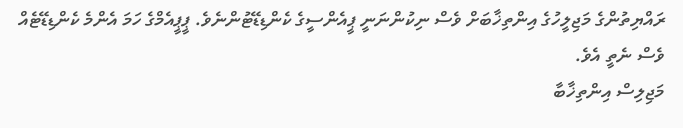ރައްޔިތުންގެ މަޖިލީހުގެ އިންތިޚާބަށް ވެސް ނިކުންނަނީ ޕީއެންސީގެ ކެންޑިޑޭޓުންނެވެ. ޕީޕީއެމްގެ ހަމަ އެންމެ ކެންޑިޑޭޓެއް ވެސް ނެތީ އެވެ.
މަޖިލިސް އިންތިޚާބާ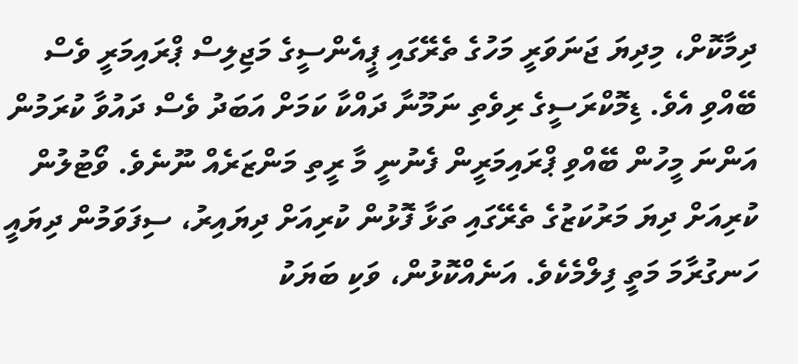ދިމާކޮށް، މިދިޔަ ޖަނަވަރީ މަހުގެ ތެރޭގައި ޕީއެންސީގެ މަޖިލިސް ޕްރައިމަރީ ވެސް ބޭއްވި އެވެ. ޑިމޮކްރަސީގެ ރިވެތި ނަމޫނާ ދައްކާ ކަމަށް އަބަދު ވެސް ދައުވާ ކުރަމުން އަންނަ މީހުން ބޭއްވި ޕްރައިމަރީން ފެނުނީ މާ ރީތި މަންޒަރެއް ނޫނެވެ. ވޯޓުލުން ކުރިއަށް ދިޔަ މަރުކަޒުގެ ތެރޭގައި ތަޅާ ފޮޅުން ކުރިއަށް ދިޔައިރު، ސިފަވަމުން ދިޔައީ ހަނގުރާމަ މަތީ ފިލްމެކެވެ. އަނެއްކޮޅުން، ވަކި ބަޔަކު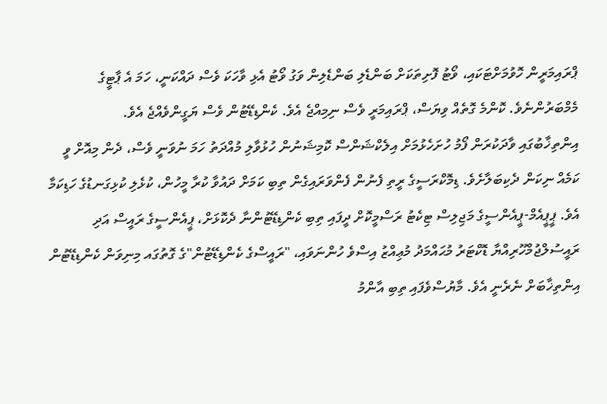ޕްރައިމަރީން ހޮވުމަށްޓަކައި، ވޯޓު ފޮށިތަކަށް ބަންޑެލި ބަންޑެލިން ވަގު ވޯޓު އެޅި ވާހަކަ ވެސް ދައްކަނީ، ހަމަ އެ ޕާޓީގެ މެމްބަރުންނެވެ. ކޮންމެ ގޮތެއް ވިޔަސް، ޕްރައިމަރީ ވެސް ނިމިއްޖެ އެވެ. ކެންޑިޑޭޓުން ވެސް ޔަގީންވެއްޖެ އެވެ.
އިންތިޚާބުގައި ވާދަކުރަން ފޯމު ހުށަހެޅުމަށް އިލެކްޝަންސް ކޮމިޝަނުން ހުޅުވާލި މުއްދަތު ހަމަ ނުވަނީ ވެސް، ދެން މިއޮށް ވީ ކަމެއް ނިކަން ދެކިބަލާށެވެ. ޑިމޮކްރަސީގެ ރީތި ފެނުން ފެންވަރައިގެން ތިބި ކަމަށް ދައުވާ ކުރާ މީހުން، ކުޅެލި ކުޅިގަނޑުގެ ހަޑިކަމާ އެވެ. ޕީޕީއެމް-ޕީއެންސީގެ މަޖިލިސް ޓިކެޓު ރަސްމީކޮށް ދީފައި ތިބި ކެންޑިޑޭޓުންނާ ދެކޮޅަށް، ޕީއެންސީގެ ރައީސް އަދި ރައީސުލްޖުމްހޫރިއްޔާ ޑޮކްޓަރު މުޙައްމަދު މުޢިއްޒު އިސްވެ ހުންނަވައި، "ރައީސްގެ ކެންޑިޑޭޓުން"ގެ ގޮތުގައ މިނިވަން ކެންޑިޑޭޓުން އިންތިޚާބަށް ނެރެނީ އެވެ. މާޔުސްވެފައި ތިބި އާންމު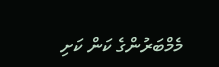މެމްބަރުންގެ ކަން ކަށި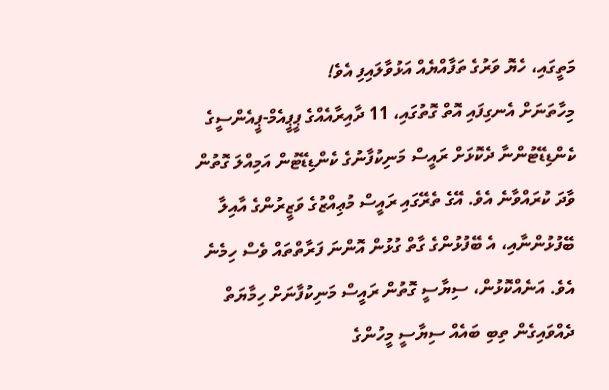މަތީގައި، ހެޔޮ ވަރުގެ ތަފާއްޔެއް އަޅުވާލައިފި އެވެ!
މިހާތަނަށް އެނގިފައި އޮތް ގޮތުގައި، 11 ދާއިރާއެއްގެ ޕީޕީއެމް-ޕީއެންސީގެ ކެންޑިޑޭޓުންނާ ދެކޮޅަށް ރައީސް މަނިކުފާނުގެ ކެންޑިޑޭޓުން އަމިއްލަ ގޮތުން ވާދަ ކުރައްވާނެ އެވެ. އޭގެ ތެރޭގައި ރައީސް މުޢިއްޒުގެ ވަޒީރުންގެ އާއިލާ ބޭފުޅުންނާއި، އެ ބޭފުޅުންގެ ގާތް ގުޅުން އޮންނަ ފަރާތްތައް ވެސް ހިމެނެ އެވެ. އަނެއްކޮޅުން، ސިޔާސީ ގޮތުން ރައީސް މަނިކުފާނަށް ހިމާޔަތް ދެއްވައިގެން ތިބި ބައެއް ސިޔާސީ މީހުންގެ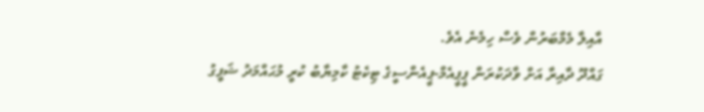އާއިލާ މެމްބަރުން ވެސް ހިމެނެ އެވެ.
ގައްދޫ ދާއިރާ އަށް ވާދަކުރަން ޕީޕީއެމް-ޕީއެންސީގެ ޓިކެޓު ކާމިޔާބު ކުރީ މުޙައްމަދު ޝަފީގު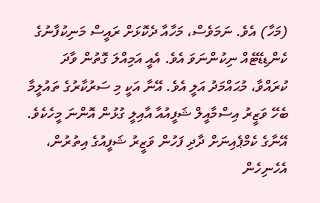(މަހާ) އެވެ. ނަމަވެސް، މަހާއާ ދެކޮޅަށް ރައީސް މަނިކުފާނުގެ ކެންޑިޑޭޓެއް ނިކުންނަވަ އެވެ. އެއީ އަމިއްލަ ގޮތުން ވާދަ ކުރައްވާ، މުޙައްމަދު އަލީ އެވެ. އޭނާ އަކީ މި ސަރުކާރުގެ ތައުލީމާ ބެހޭ ވަޒީރު އިސްމާއީލް ޝަފީއުއާ އާއިލީ ގުޅުން އޮންނަ މީހެކެވެ. އޭނާގެ ކެމްޕެއިނަށް ދާދި ފަހުން ވަޒީރު ޝަފީއުގެ އިތުރުން، އެހެނިހެން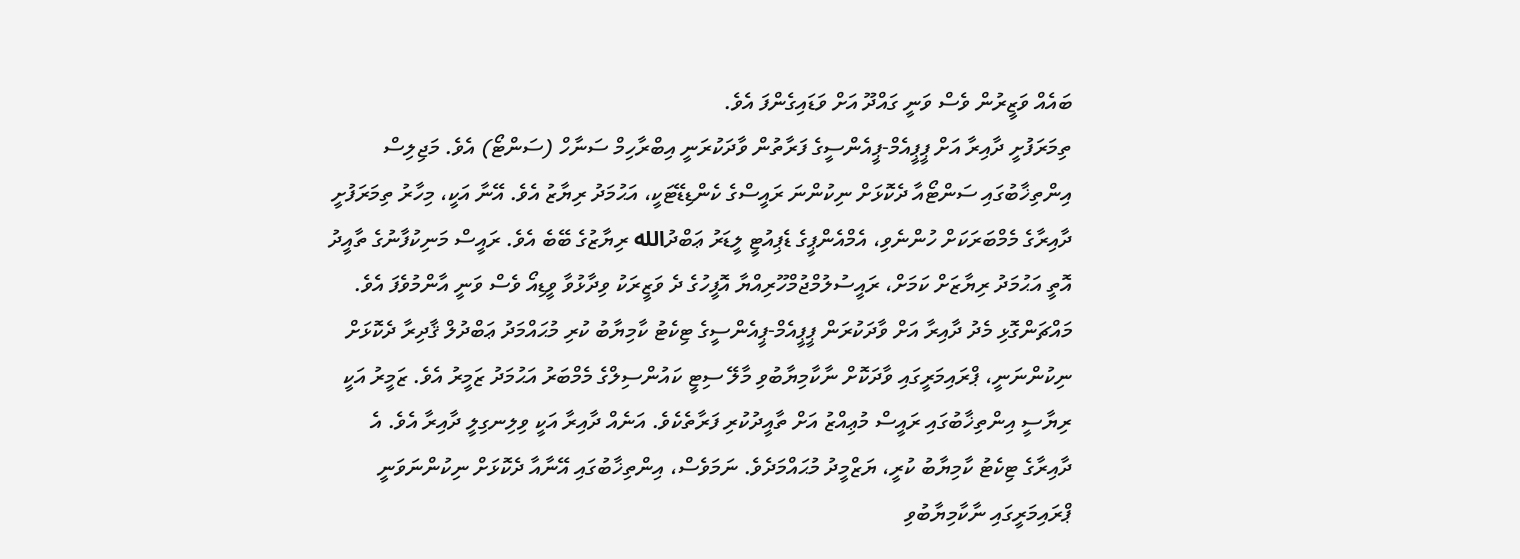ބައެއް ވަޒީރުން ވެސް ވަނީ ގައްދޫ އަށް ވަޑައިގެންފަ އެވެ.
ތިމަރަފުށީ ދާއިރާ އަށް ޕީޕީއެމް-ޕީއެންސީގެ ފަރާތުން ވާދަކުރަނީ އިބްރާހިމް ސަނާހް (ސަންޓޯ) އެވެ. މަޖިލިސް އިންތިޚާބުގައި ސަންޓޯއާ ދެކޮޅަށް ނިކުންނަ ރައީސްގެ ކެންޑިޑޭޓަކީ، އަޙުމަދު ރިޔާޒު އެވެ. އޭނާ އަކީ، މިހާރު ތިމަރަފުށީ ދާއިރާގެ މެމްބަރަކަށް ހުންނެވި، އެމްއެންޕީގެ ޑެޕިއުޓީ ލީޑަރު ޢަބްދުالله ރިޔާޒުގެ ބޭބެ އެވެ. ރައީސް މަނިކުފާނުގެ ތާއީދު އޮތީ އަޙުމަދު ރިޔާޒަށް ކަމަށް، ރައީސުލުމްޖުމްހޫރިއްޔާ އޮފީހުގެ ދެ ވަޒީރަކު ވިދާޅުވާ ވީޑިއޯ ވެސް ވަނީ އާންމުވެފަ އެވެ.
މައްޗަންގޮޅި މެދު ދާއިރާ އަށް ވާދަކުރަން ޕީޕީއެމް-ޕީއެންސީގެ ޓިކެޓު ކާމިޔާބު ކުރި މުޙައްމަދު ޢަބްދުލް ޤާދިރާ ދެކޮޅަށް ނިކުންނަނީ، ޕްރައިމަރީގައި ވާދަކޮށް ނާކާމިޔާބުވި މާލޭ ސިޓީ ކައުންސިލްގެ މެމްބަރު އަޙުމަދު ޒަމީރު އެވެ. ޒަމީރު އަކީ ރިޔާސީ އިންތިޚާބުގައި ރައީސް މުޢިއްޒު އަށް ތާއީދުކުރި ފަރާތެކެވެ. އަނެއް ދާއިރާ އަކީ ވިލިނގިލީ ދާއިރާ އެވެ. އެ ދާއިރާގެ ޓިކެޓު ކާމިޔާބު ކުރީ، ޔަޒްމީދު މުޙައްމަދެވެ. ނަމަވެސް، އިންތިޚާބުގައި އޭނާއާ ދެކޮޅަށް ނިކުންނަވަނީ ޕްރައިމަރީގައި ނާކާމިޔާބުވި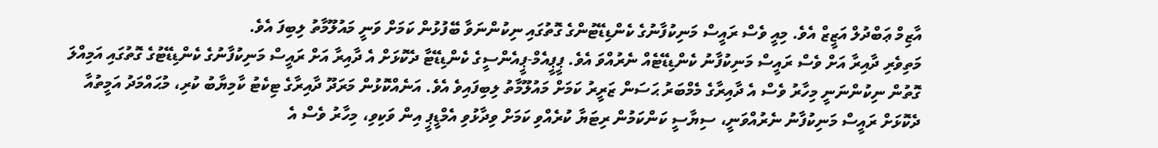އާޒިމް ޢަބްދުލް އަޒީޒް އެވެ. މިއީ ވެސް ރައީސް މަނިކުފާނުގެ ކެންޑިޑޭޓުންގެ ގޮތުގައި ނިކުންނަވާ ބޭފުޅުން ކަމަށް ވަނީ މައުލޫމާތު ލިބިފަ އެވެ.
މަތިވެރި ދާއިރާ އަށް ވެސް ރައީސް މަނިކުފާނު ކެންޑިޑޭޓެއް ނެރުއްވަ އެވެ. ޕީޕީއެމް-ޕީއެންސީގެ ކެންޑިޑޭޓާ ދެކޮޅަށް އެ ދާއިރާ އަށް ރައީސް މަނިކުފާނުގެ ކެންޑިޑޭޓުގެ ގޮތުގައި އަމިއްލަ ގޮތުން ނިކުންނަނީ މިހާރު ވެސް އެ ދާއިރާގެ މެމްބަރު ޙަސަން ޒަރީރު ކަމަށް މައުލޫމާތު ލިބިފައިވެ އެވެ. އަނެއްކޮޅުން މަރަދޫ ދާއިރާގެ ޓިކެޓު ކާމިޔާބު ކުރި، މުޙައްމަދު އަމީތުއާ ދެކޮޅަށް ރައީސް މަނިކުފާނު ނެރުއްވަނީ، ސިޔާސީ ކަންކަމުން ރިޓަޔާ ކުރެއްވި ކަމަށް ވިދާޅުވި އެމްޑީޕީ އިން ވަކިވި، މިހާރު ވެސް އެ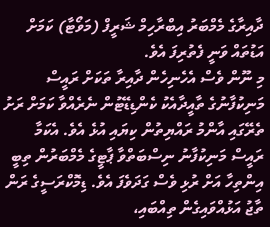ދާއިރާގެ މެމްބަރު އިބްރާހިމް ޝަރީފް (މަވޯޓާ) ކަމަށް އަޑުތައް ވަނީ ފެތުރިފަ އެވެ.
މި ނޫން ވެސް އެހެނިހެން ދާއިރާ ތަކަށް ރައީސް މަނިކުފާނުގެ ތާއީދާއެކު ކެންޑިޑޭޓުން ނެރެއްވާ ކަމަށް ރަށު ތެރޭގައި އާންމު ރައްޔިތުން ކިޔައި އުޅެ އެވެ. އެކަމާ ރައީސް މަނިކުފާނު ނިސްބަތްވާ ޕާޓީގެ މެމްބަރުން ތިބީ އިންތިހާ އަށް ރުޅި ވެސް ގަދަވެފަ އެވެ. ޑިމޮކްރަސީގެ ރަން ތާޖު އަޅުއްވައިގެން ތިއްބައި،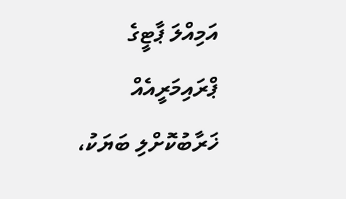އަމިއްލަ ޕާޓީގެ ޕްރައިމަރީއެއް ޚަރާބުކޮށްލި ބަޔަކު،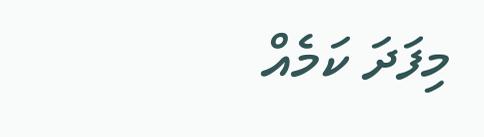މިފަދަ ކަމެއް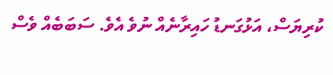ކުރިޔަސް، އަޅުގަނޑު ހައިރާނެއް ނުވެ އެވެ. ސަބަބެއް ވެސް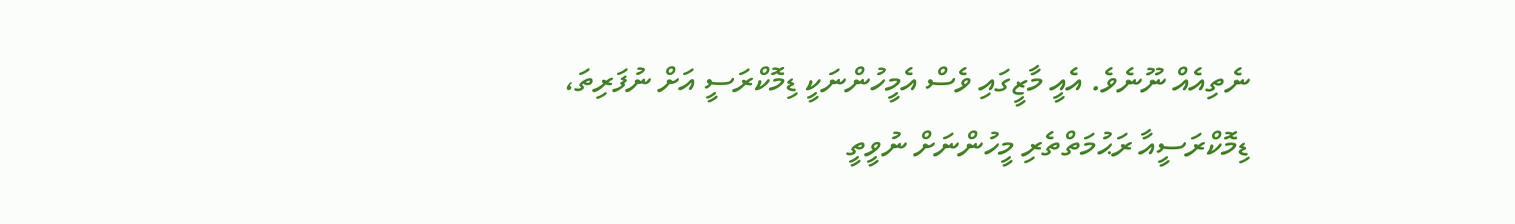ނެތިއެއް ނޫނެވެ. އެއީ މާޒީގައި ވެސް އެމީހުންނަކީ ޑިމޮކްރަސީ އަށް ނުފަރިތަ، ޑިމޮކްރަސީއާ ރަޙުމަތްތެރި މީހުންނަށް ނުވީތީ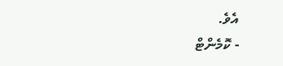އެވެ.
- ކޮމެންޓް